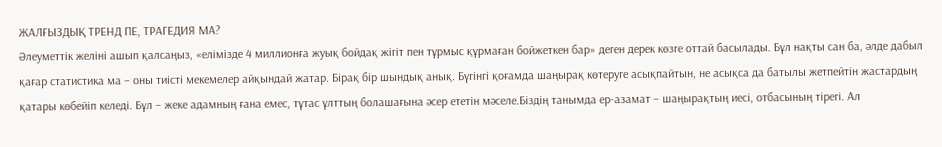ЖАЛҒЫЗДЫҚ ТРЕНД ПЕ, ТРАГЕДИЯ МА?
Әлеуметтік желіні ашып қалсаңыз, «елімізде 4 миллионға жуық бойдақ жігіт пен тұрмыс құрмаған бойжеткен бар» деген дерек көзге оттай басылады. Бұл нақты сан ба, әлде дабыл қағар статистика ма – оны тиісті мекемелер айқындай жатар. Бірақ бір шындық анық. Бүгінгі қоғамда шаңырақ көтеруге асықпайтын, не асықса да батылы жетпейтін жастардың қатары көбейіп келеді. Бұл – жеке адамның ғана емес, тұтас ұлттың болашағына әсер ететін мәселе.Біздің танымда ер-азамат – шаңырақтың иесі, отбасының тірегі. Ал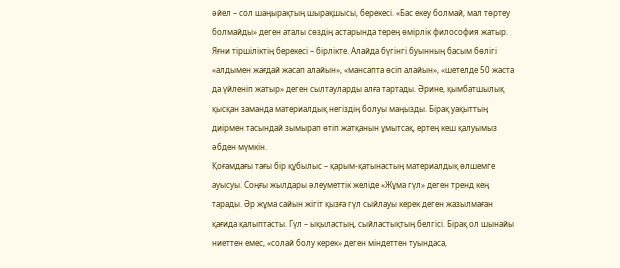әйел – сол шаңырақтың шырақшысы, берекесі. «Бас екеу болмай, мал төртеу болмайды» деген аталы сөздің астарында терең өмірлік философия жатыр. Яғни тіршіліктің берекесі – бірлікте. Алайда бүгінгі буынның басым бөлігі «алдымен жағдай жасап алайын», «мансапта өсіп алайын», «шетелде 50 жаста да үйленіп жатыр» деген сылтауларды алға тартады. Әрине, қымбатшылық қысқан заманда материалдық негіздің болуы маңызды. Бірақ уақыттың диірмен тасындай зымырап өтіп жатқанын ұмытсақ, ертең кеш қалуымыз әбден мүмкін.
Қоғамдағы тағы бір құбылыс – қарым-қатынастың материалдық өлшемге ауысуы. Соңғы жылдары әлеуметтік желіде «Жұма гүл» деген тренд кең тарады. Әр жұма сайын жігіт қызға гүл сыйлауы керек деген жазылмаған қағида қалыптасты. Гүл – ықыластың, сыйластықтың белгісі. Бірақ ол шынайы ниеттен емес, «солай болу керек» деген міндеттен туындаса,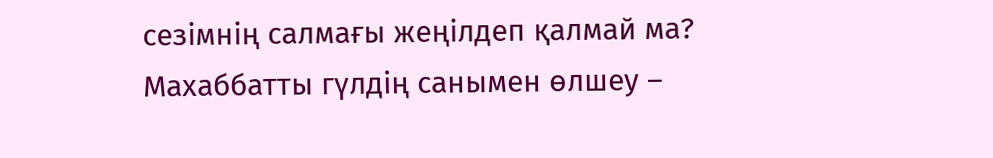сезімнің салмағы жеңілдеп қалмай ма? Махаббатты гүлдің санымен өлшеу –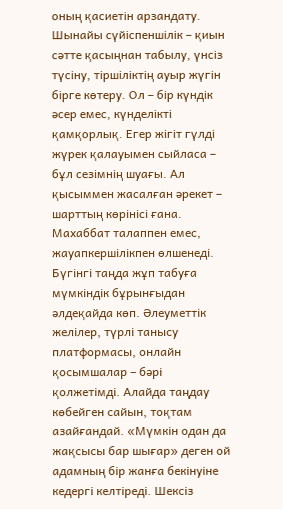оның қасиетін арзандату.
Шынайы сүйіспеншілік – қиын сәтте қасыңнан табылу, үнсіз түсіну, тіршіліктің ауыр жүгін бірге көтеру. Ол – бір күндік әсер емес, күнделікті қамқорлық. Егер жігіт гүлді жүрек қалауымен сыйласа – бұл сезімнің шуағы. Ал қысыммен жасалған әрекет – шарттың көрінісі ғана. Махаббат талаппен емес, жауапкершілікпен өлшенеді.
Бүгінгі таңда жұп табуға мүмкіндік бұрынғыдан әлдеқайда көп. Әлеуметтік желілер, түрлі танысу платформасы, онлайн қосымшалар – бәрі қолжетімді. Алайда таңдау көбейген сайын, тоқтам азайғандай. «Мүмкін одан да жақсысы бар шығар» деген ой адамның бір жанға бекінуіне кедергі келтіреді. Шексіз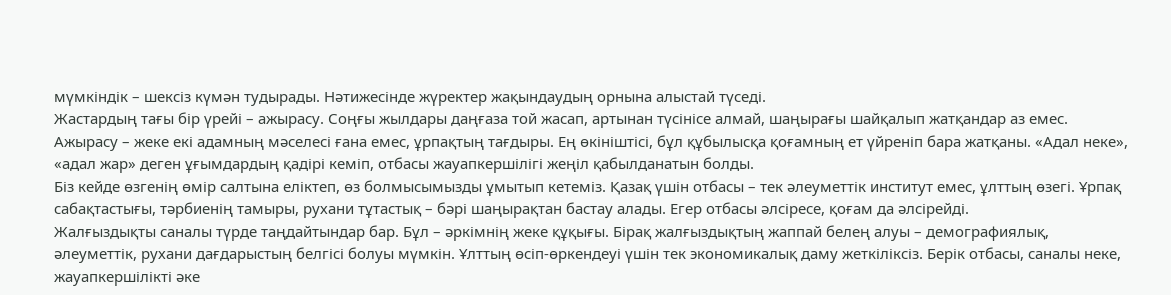мүмкіндік – шексіз күмән тудырады. Нәтижесінде жүректер жақындаудың орнына алыстай түседі.
Жастардың тағы бір үрейі – ажырасу. Соңғы жылдары даңғаза той жасап, артынан түсінісе алмай, шаңырағы шайқалып жатқандар аз емес. Ажырасу – жеке екі адамның мәселесі ғана емес, ұрпақтың тағдыры. Ең өкініштісі, бұл құбылысқа қоғамның ет үйреніп бара жатқаны. «Адал неке», «адал жар» деген ұғымдардың қадірі кеміп, отбасы жауапкершілігі жеңіл қабылданатын болды.
Біз кейде өзгенің өмір салтына еліктеп, өз болмысымызды ұмытып кетеміз. Қазақ үшін отбасы – тек әлеуметтік институт емес, ұлттың өзегі. Ұрпақ сабақтастығы, тәрбиенің тамыры, рухани тұтастық – бәрі шаңырақтан бастау алады. Егер отбасы әлсіресе, қоғам да әлсірейді.
Жалғыздықты саналы түрде таңдайтындар бар. Бұл – әркімнің жеке құқығы. Бірақ жалғыздықтың жаппай белең алуы – демографиялық, әлеуметтік, рухани дағдарыстың белгісі болуы мүмкін. Ұлттың өсіп-өркендеуі үшін тек экономикалық даму жеткіліксіз. Берік отбасы, саналы неке, жауапкершілікті әке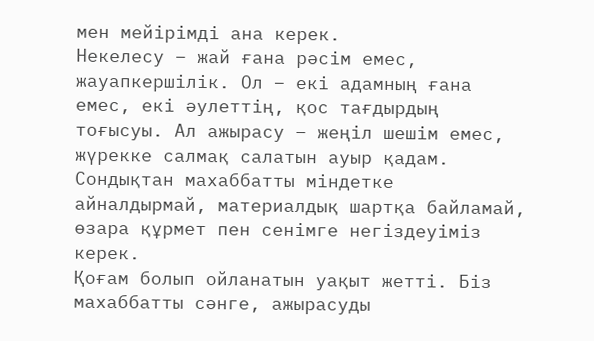мен мейірімді ана керек.
Некелесу – жай ғана рәсім емес, жауапкершілік. Ол – екі адамның ғана емес, екі әулеттің, қос тағдырдың тоғысуы. Ал ажырасу – жеңіл шешім емес, жүрекке салмақ салатын ауыр қадам. Сондықтан махаббатты міндетке айналдырмай, материалдық шартқа байламай, өзара құрмет пен сенімге негіздеуіміз керек.
Қоғам болып ойланатын уақыт жетті. Біз махаббатты сәнге, ажырасуды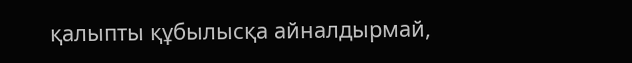қалыпты құбылысқа айналдырмай,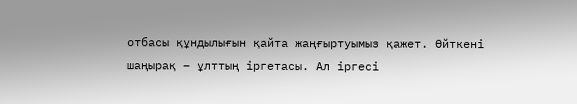отбасы құндылығын қайта жаңғыртуымыз қажет. Өйткені шаңырақ – ұлттың іргетасы. Ал іргесі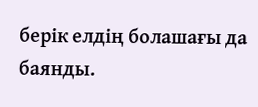берік елдің болашағы да баянды.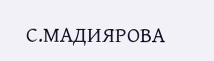С.МАДИЯРОВА